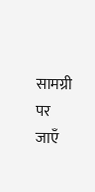सामग्री पर जाएँ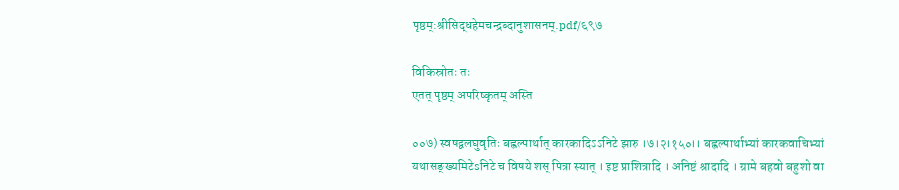पृष्ठम्:श्रीसिद्धहेमचन्द्रब्दानुशासनम्.pdf/६९७

विकिस्रोतः तः
एतत् पृष्ठम् अपरिष्कृतम् अस्ति

००७) स्वषद्वलघुवृतिः बह्वल्पार्थात् कारकादिऽऽनिटे झारु ।७।२।१५०।। बह्वल्पार्थाभ्यां कारकवाचिभ्यां यथासङ्ख्यमिटेsनिटे च विषये शस् पित्रा स्यात् । इष्ट प्राशित्रादि । अनिष्टं श्रादादि । ग्रामे बहवो बहुशो वा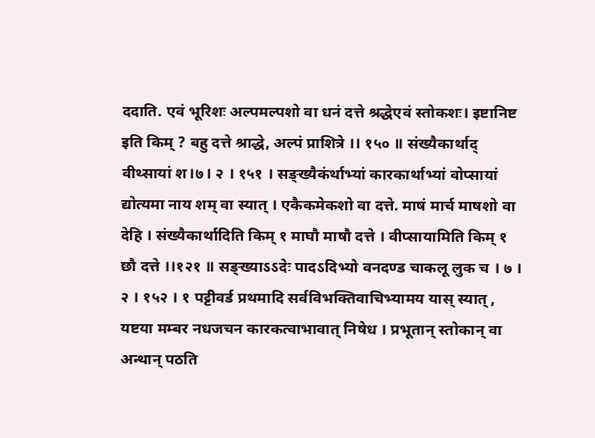ददाति. एवं भूरिशः अल्पमल्पशो वा धनं दत्ते श्रद्धेएवं स्तोकशः। इष्टानिष्ट इति किम् ? बहु दत्ते श्राद्धे, अल्पं प्राशित्रे ।। १५० ॥ संख्यैकार्थाद् वीथ्सायां श।७। २ । १५१ । सङ्ख्यैकंर्थाभ्यां कारकार्थाभ्यां वोप्सायां द्योत्यमा नाय शम् वा स्यात् । एकैकमेकशो वा दत्ते. माषं मार्च माषशो वा देहि । संख्यैकार्थादिति किम् १ माघौ माषौ दत्ते । वीप्सायामिति किम् १ छौ दत्ते ।।१२१ ॥ सङ्ख्याऽऽदेः पादऽदिभ्यो वनदण्ड चाकलू लुक च । ७ । २ । १५२ । १ पट्टीवर्ड प्रथमादि सर्वविभक्तिवाचिभ्यामय यास् स्यात् , यष्टया मम्बर नधजचन कारकत्वाभावात् निषेध । प्रभूतान् स्तोकान् वा अन्थान् पठति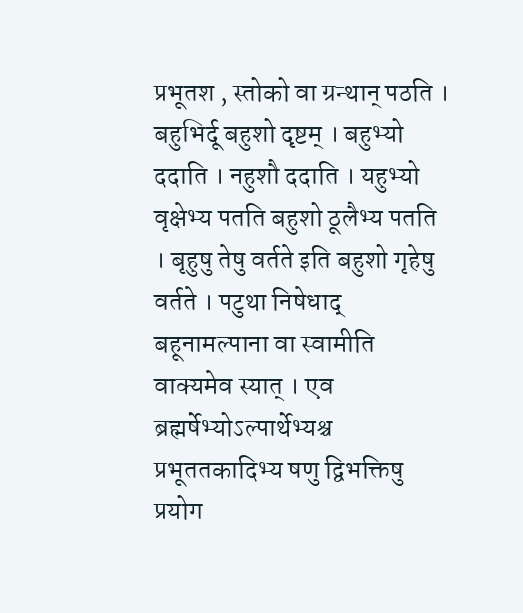प्रभूतश , स्तोको वा ग्रन्थान् पठति । बहुभिर्दू बहुशो दृष्टम् । बहुभ्यो ददाति । नहुशौ ददाति । यहुभ्यो वृक्षेभ्य पतति बहुशो ठूलैभ्य पतति । बृहुषु तेषु वर्तते इति बहुशो गृहेषु वर्तते । पटुथा निषेधाद् बहूनामल्पाना वा स्वामीति वाक्यमेव स्यात् । एव ब्रह्मर्षेभ्योऽल्पार्थेभ्यश्च प्रभूततकादिभ्य षणु द्विभक्तिषु प्रयोग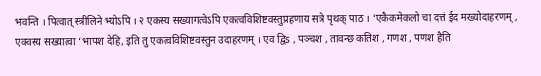भवन्ति । पित्वात् स्त्रीलिने भ्योऽपि । २ एकस्य सख्यागत्वेऽपि एकत्वविशिष्टवस्तुप्रहणाय सत्रे पृथक् पाठ । ‘एकैकमेकलो चा दत्तं ईद मख्योदाहरणम् , एक्वस्य सख्यात्वा ‘भापश देहि, इति तु एकत्वविशिष्टवस्तुन उदाहरणम् । एव द्विs , पञ्चश , तावन्छ कतिश , गणश , पणश हैति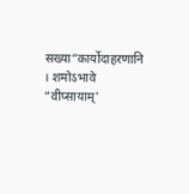सख्या“कार्योदाहरणानि । शमोऽभावे “वीप्सायाम्'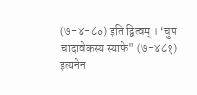(७-४-८०) इति द्वित्वम् । ‘चुप चादावेकस्य स्याफे" (७-४८१) इत्यनेन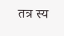तत्र स्य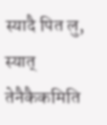स्यादै पित लु, स्यात् तेनैकैकमिति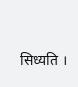सिध्यति ।